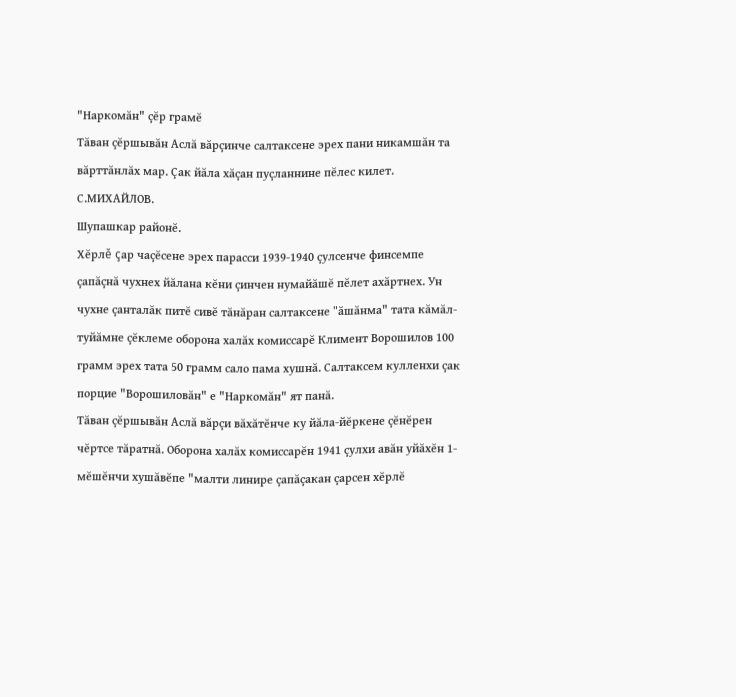"Наркомăн" çĕр грамĕ
Тăван çĕршывăн Аслă вăрçинче салтаксене эрех пани никамшăн та вăрттăнлăх мар. Çак йăла хăçан пуçланнине пĕлес килет.
С.МИХАЙЛОВ.
Шупашкар районĕ.
Хĕрлĕ çар чаçĕсене эрех парасси 1939-1940 çулсенче финсемпе çапăçнă чухнех йăлана кĕни çинчен нумайăшĕ пĕлет ахăртнех. Ун чухне çанталăк питĕ сивĕ тăнăран салтаксене "ăшăнма" тата кăмăл-туйăмне çĕклеме оборона халăх комиссарĕ Климент Ворошилов 100 грамм эрех тата 50 грамм сало пама хушнă. Салтаксем кулленхи çак порцие "Ворошиловăн" е "Наркомăн" ят панă.
Тăван çĕршывăн Аслă вăрçи вăхăтĕнче ку йăла-йĕркене çĕнĕрен чĕртсе тăратнă. Оборона халăх комиссарĕн 1941 çулхи авăн уйăхĕн 1-мĕшĕнчи хушăвĕпе "малти линире çапăçакан çарсен хĕрлĕ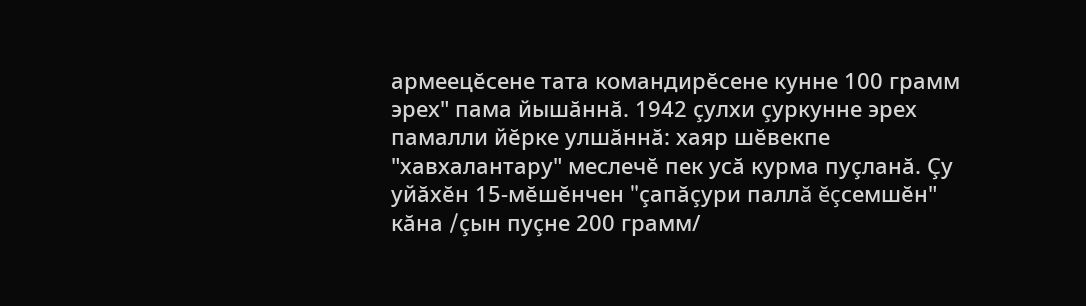армеецĕсене тата командирĕсене кунне 100 грамм эрех" пама йышăннă. 1942 çулхи çуркунне эрех памалли йĕрке улшăннă: хаяр шĕвекпе "хавхалантару" меслечĕ пек усă курма пуçланă. Çу уйăхĕн 15-мĕшĕнчен "çапăçури паллă ĕçсемшĕн" кăна /çын пуçне 200 грамм/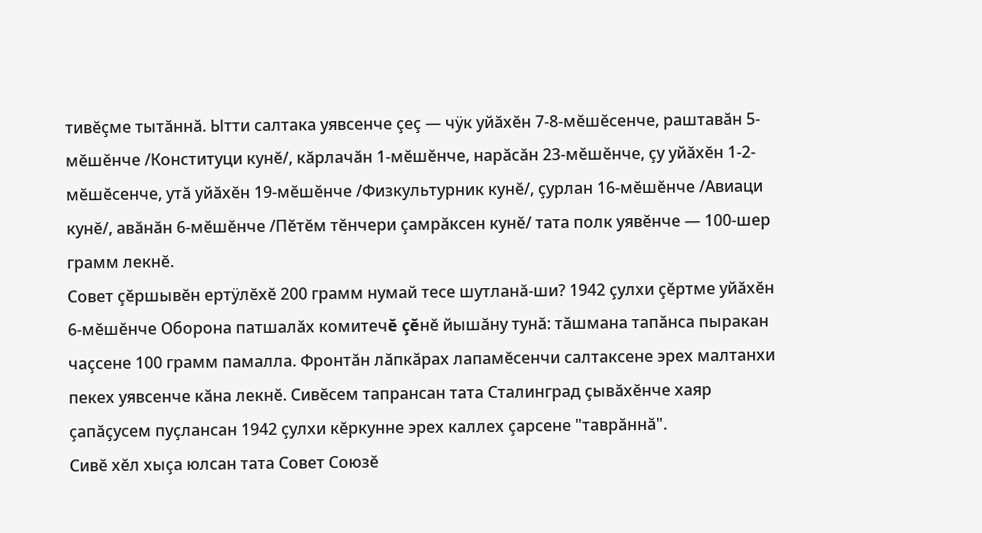тивĕçме тытăннă. Ытти салтака уявсенче çеç — чÿк уйăхĕн 7-8-мĕшĕсенче, раштавăн 5-мĕшĕнче /Конституци кунĕ/, кăрлачăн 1-мĕшĕнче, нарăсăн 23-мĕшĕнче, çу уйăхĕн 1-2-мĕшĕсенче, утă уйăхĕн 19-мĕшĕнче /Физкультурник кунĕ/, çурлан 16-мĕшĕнче /Авиаци кунĕ/, авăнăн 6-мĕшĕнче /Пĕтĕм тĕнчери çамрăксен кунĕ/ тата полк уявĕнче — 100-шер грамм лекнĕ.
Совет çĕршывĕн ертÿлĕхĕ 200 грамм нумай тесе шутланă-ши? 1942 çулхи çĕртме уйăхĕн 6-мĕшĕнче Оборона патшалăх комитечĕ çĕнĕ йышăну тунă: тăшмана тапăнса пыракан чаçсене 100 грамм памалла. Фронтăн лăпкăрах лапамĕсенчи салтаксене эрех малтанхи пекех уявсенче кăна лекнĕ. Сивĕсем тапрансан тата Сталинград çывăхĕнче хаяр çапăçусем пуçлансан 1942 çулхи кĕркунне эрех каллех çарсене "таврăннă".
Сивĕ хĕл хыçа юлсан тата Совет Союзĕ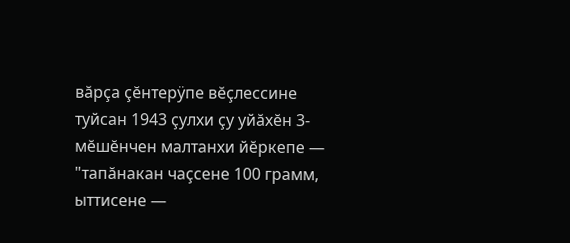вăрçа çĕнтерÿпе вĕçлессине туйсан 1943 çулхи çу уйăхĕн 3-мĕшĕнчен малтанхи йĕркепе — "тапăнакан чаçсене 100 грамм, ыттисене —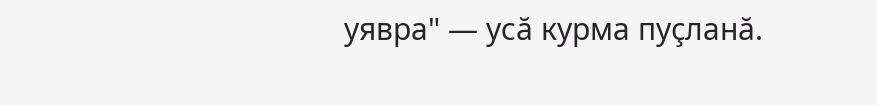уявра" — усă курма пуçланă.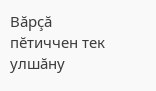Вăрçă пĕтиччен тек улшăну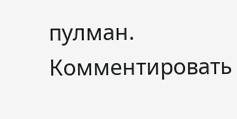пулман.
Комментировать